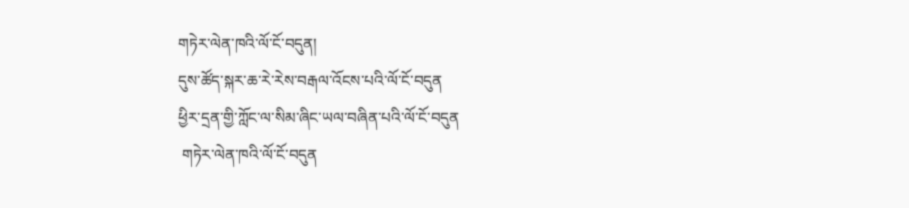གཏེར་ལེན་ཁའི་ལོ་ངོ་བདུན།
དུས་ཚོད་སྐར་ཆ་རེ་རེས་བརྒལ་འོངས་པའི་ལོ་ངོ་བདུན
ཕྱིར་དྲན་གྱི་ཀློང་ལ་སིམ་ཞིང་ཡལ་བཞིན་པའི་ལོ་ངོ་བདུན
 གཏེར་ལེན་ཁའི་ལོ་ངོ་བདུན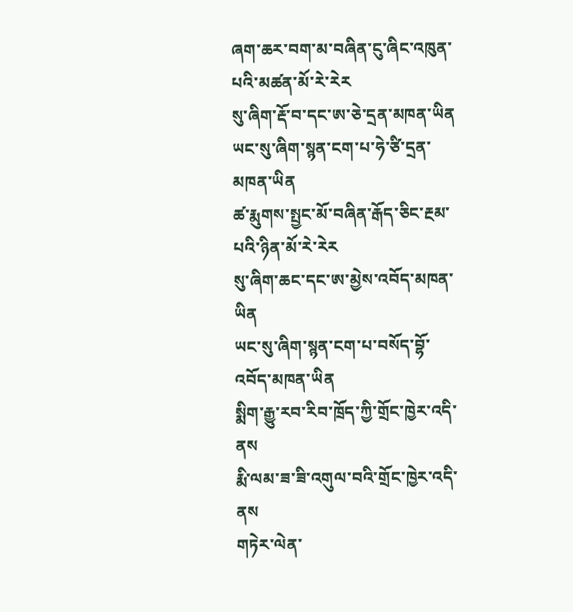ཞག་ཆར་བག་མ་བཞིན་ངུ་ཞིང་འཁུན་པའི་མཚན་མོ་རེ་རེར
སུ་ཞིག་རྡོ་བ་དང་ཨ་ཅེ་དྲན་མཁན་ཡིན
ཡང་སུ་ཞིག་སྙན་ངག་པ་ཧེ་ཙི་དྲན་མཁན་ཡིན
ཚ་རྨུགས་སྤྱང་མོ་བཞིན་རྒོད་ཅིང་རྔམ་པའི་ཉིན་མོ་རེ་རེར
སུ་ཞིག་ཆང་དང་ཨ་མྱེས་འབོད་མཁན་ཡིན
ཡང་སུ་ཞིག་སྙན་ངག་པ་བསོད་བྷོ་འབོད་མཁན་ཡིན
སྨིག་རྒྱུ་རབ་རིབ་ཁྲོད་ཀྱི་གྲོང་ཁྱེར་འདི་ནས
རྨི་ལམ་ཟ་ཟི་འགུལ་བའི་གྲོང་ཁྱེར་འདི་ནས
གཏེར་ལེན་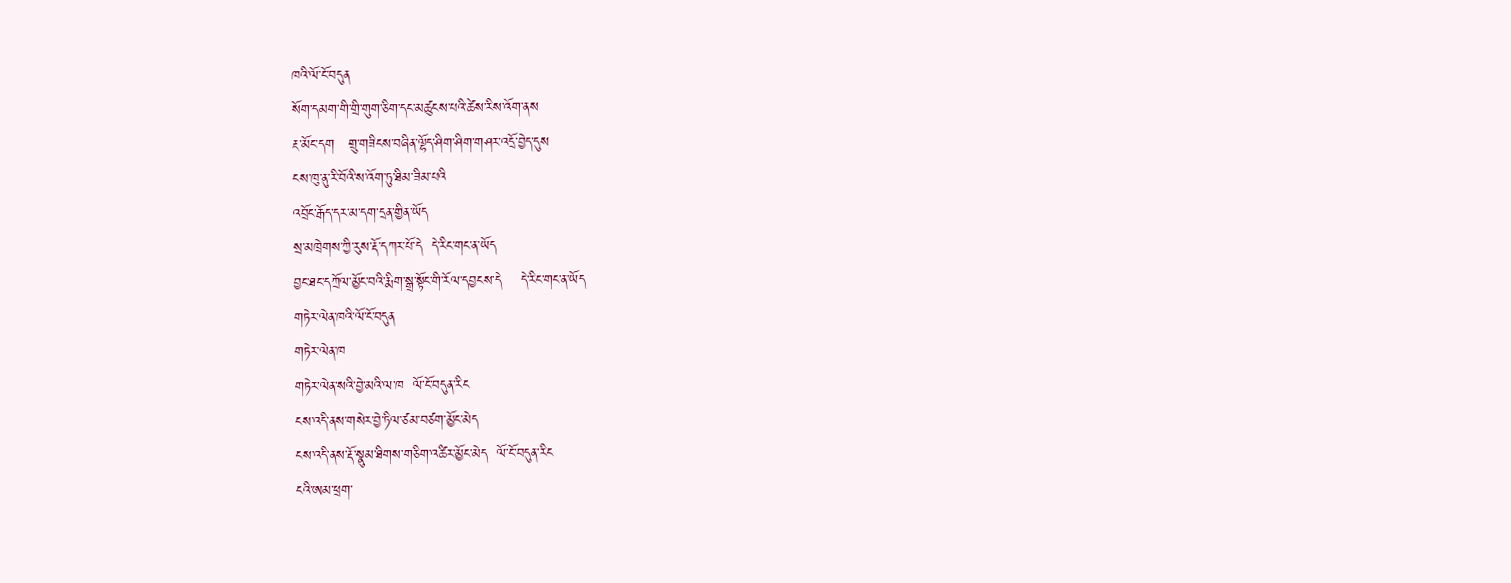ཁའི་ལོ་ངོ་བདུན
སོག་དམག་གི་གྲི་གུག་ཅིག་དང་མཚུངས་པའི་ཚེས་རིས་འོག་ནས
རྔ་མོང་དག   གྲུ་གཟིངས་བཞིན་ལྷོད་ཤིག་ཤིག་གཤར་འདྲོ་བྱེད་དུས
ངས་ཁུ་ནུ་རི་བོའི་ས་འོག་ཏུ་ཐིམ་ཟིམ་པའི
འབྲོང་རྒོད་དར་མ་དག་དྲན་གྱིན་ཡོད
སྲ་མཁྲེགས་ཀྱི་རུས་རྡོ་དཀར་པོ་དེ  དེ་རིང་གང་ན་ཡོད
བྱང་ཐང་དཀྲོལ་མྱོང་བའི་རྨིག་སྒྲ་སྟོང་གི་རོལ་དབྱངས་དེ    དེ་རིང་གང་ན་ཡོད
གཏེར་ལེན་ཁའི་ལོ་ངོ་བདུན
གཏེར་ལེན་ཁ
གཏེར་ལེན་སའི་བྱེ་མའི་ལ་ཁ  ལོ་ངོ་བདུན་རིང
ངས་འདི་ནས་གསེར་བྱེ་ཏིལ་ཙམ་བཙག་མྱོང་མེད
ངས་འདི་ནས་རྡོ་སྣུམ་ཐིགས་གཅིག་འཚིར་མྱོང་མེད  ལོ་ངོ་བདུན་རིང
ངའི་ཨམ་ཕྲག་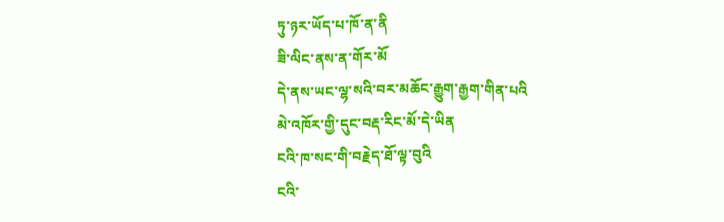ཏུ་ཉར་ཡོད་པ་ཁོ་ན་ནི
ཟི་ལིང་ནས་ན་གོར་མོ
དེ་ནས་ཡང་ལྷ་སའི་བར་མཆོང་རྒྱུག་རྒྱག་གིན་པའི
མེ་འཁོར་གྱི་དུང་བརྡ་རིང་མོ་དེ་ཡིན
ངའི་ཁ་སང་གི་བརྗེད་ཐོ་ལྟ་བུའི
ངའི་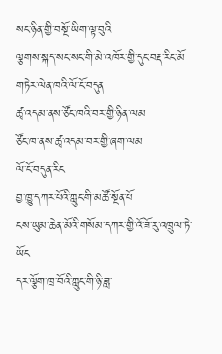སང་ཉིན་གྱི་བསྔོ་ཡིག་ལྟ་བུའི
ལྕགས་སྐད་སང་སང་གི་མེ་འཁོར་གྱི་དུང་བརྡ་རིང་མོ
གཏེར་ལེན་ཁའི་ལོ་ངོ་བདུན
ཚྭ་འདམ་ནས་ཙོང་ཁའི་བར་གྱི་ཉིན་ལམ
ཙོང་ཁ་ནས་ཚྭ་འདམ་བར་གྱི་ཞག་ལམ
ལོ་ངོ་བདུན་རིང
བྱ་ཁྱུ་དཀར་པོའི་ཀླུང་གི་མཚོ་སྔོན་པོ
ངས་ཡུམ་ཆེན་མོའི་གསོམ་དཀར་གྱི་འོ་ཟོ་རུ་འཁྲུལ་ཏེ་ཡོང
དར་ལྕོག་ཁྲ་བོའི་ཀླུང་གི་ཉི་ཟླ་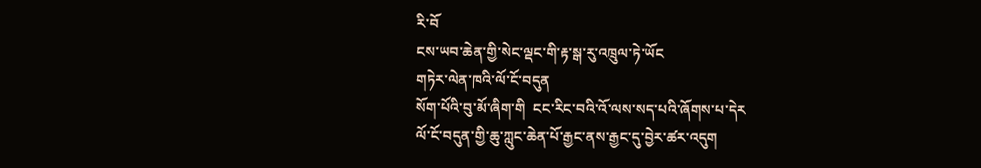རི་བོ
ངས་ཡབ་ཆེན་གྱི་སེང་ལྡང་གི་རྟ་སྒ་རུ་འཁྲུལ་ཏེ་ཡོང
གཏེར་ལེན་ཁའི་ལོ་ངོ་བདུན
སོག་པོའི་བུ་མོ་ཞིག་གི  ངང་རིང་བའི་འོ་ལས་སད་པའི་ཞོགས་པ་དེར
ལོ་ངོ་བདུན་གྱི་ཆུ་ཀླུང་ཆེན་པོ་རྒྱང་ནས་རྒྱང་དུ་བྱེར་ཚར་འདུག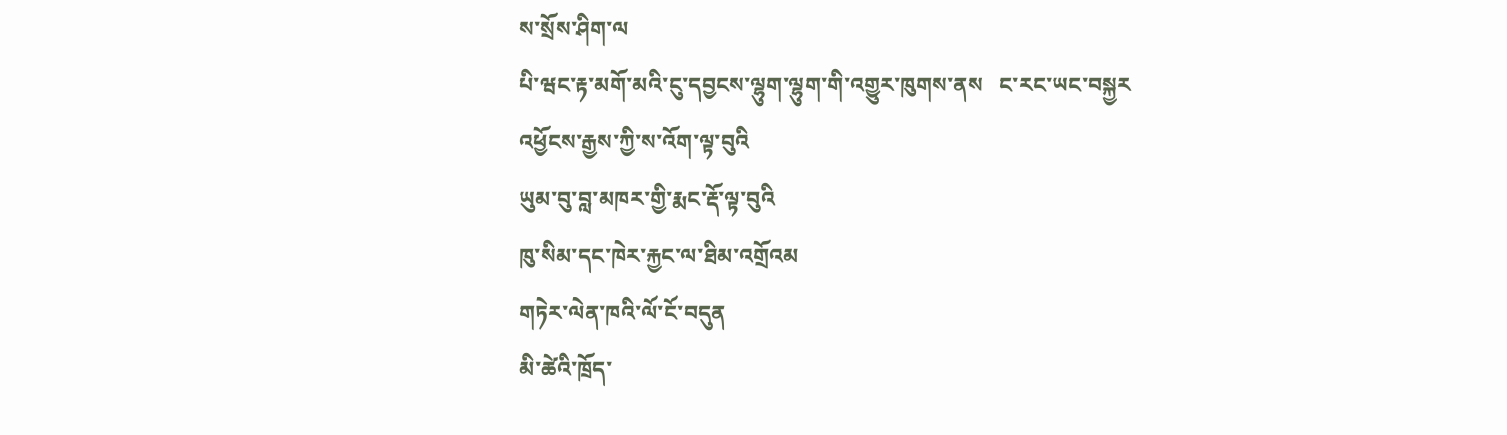ས་སྲོས་ཤིག་ལ
པི་ཝང་རྟ་མགོ་མའི་ངུ་དབྱངས་ལྷུག་ལྷུག་གི་འགྱུར་ཁུགས་ནས   ང་རང་ཡང་བསྐྱར
འཕྱོངས་རྒྱས་ཀྱི་ས་འོག་ལྟ་བུའི
ཡུམ་བུ་བླ་མཁར་གྱི་རྨང་རྡོ་ལྟ་བུའི
ཁུ་སིམ་དང་ཁེར་རྐྱང་ལ་ཐིམ་འགྲོའམ
གཏེར་ལེན་ཁའི་ལོ་ངོ་བདུན
མི་ཚེའི་ཁྲོད་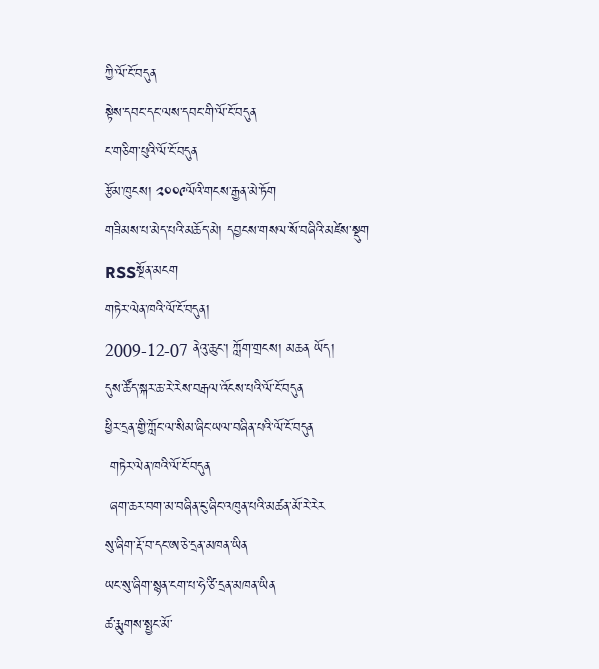ཀྱི་ལོ་ངོ་བདུན
སྟེས་དབང་དང་ལས་དབང་གི་ལོ་ངོ་བདུན
ང་གཅིག་པུའི་ལོ་ངོ་བདུན
རྩོམ་ཁུངས། ༢༠༠༩ལོའི་གངས་རྒྱན་མེ་ཏོག
གཟིམས་པ་མེད་པའི་མཆོད་མེ། དབྱངས་གསལ་སོ་བཞིའི་མཛེས་སྡུག  RSSསྔོན་མངག
གཏེར་ལེན་ཁའི་ལོ་ངོ་བདུན།
2009-12-07 ནེའུ་ཆུང་། ཀློག་གྲངས། མཆན ཡོད།
དུས་ཚོད་སྐར་ཆ་རེ་རེས་བརྒལ་འོངས་པའི་ལོ་ངོ་བདུན
ཕྱིར་དྲན་གྱི་ཀློང་ལ་སིམ་ཞིང་ཡལ་བཞིན་པའི་ལོ་ངོ་བདུན
 གཏེར་ལེན་ཁའི་ལོ་ངོ་བདུན
 ཞག་ཆར་བག་མ་བཞིན་ངུ་ཞིང་འཁུན་པའི་མཚན་མོ་རེ་རེར
སུ་ཞིག་རྡོ་བ་དང་ཨ་ཅེ་དྲན་མཁན་ཡིན
ཡང་སུ་ཞིག་སྙན་ངག་པ་ཧེ་ཙི་དྲན་མཁན་ཡིན
ཚ་རྨུགས་སྤྱང་མོ་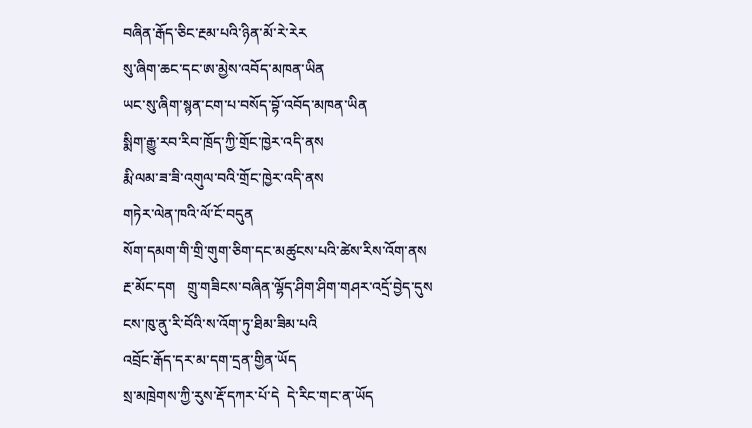བཞིན་རྒོད་ཅིང་རྔམ་པའི་ཉིན་མོ་རེ་རེར
སུ་ཞིག་ཆང་དང་ཨ་མྱེས་འབོད་མཁན་ཡིན
ཡང་སུ་ཞིག་སྙན་ངག་པ་བསོད་བྷོ་འབོད་མཁན་ཡིན
སྨིག་རྒྱུ་རབ་རིབ་ཁྲོད་ཀྱི་གྲོང་ཁྱེར་འདི་ནས
རྨི་ལམ་ཟ་ཟི་འགུལ་བའི་གྲོང་ཁྱེར་འདི་ནས
གཏེར་ལེན་ཁའི་ལོ་ངོ་བདུན
སོག་དམག་གི་གྲི་གུག་ཅིག་དང་མཚུངས་པའི་ཚེས་རིས་འོག་ནས
རྔ་མོང་དག   གྲུ་གཟིངས་བཞིན་ལྷོད་ཤིག་ཤིག་གཤར་འདྲོ་བྱེད་དུས
ངས་ཁུ་ནུ་རི་བོའི་ས་འོག་ཏུ་ཐིམ་ཟིམ་པའི
འབྲོང་རྒོད་དར་མ་དག་དྲན་གྱིན་ཡོད
སྲ་མཁྲེགས་ཀྱི་རུས་རྡོ་དཀར་པོ་དེ  དེ་རིང་གང་ན་ཡོད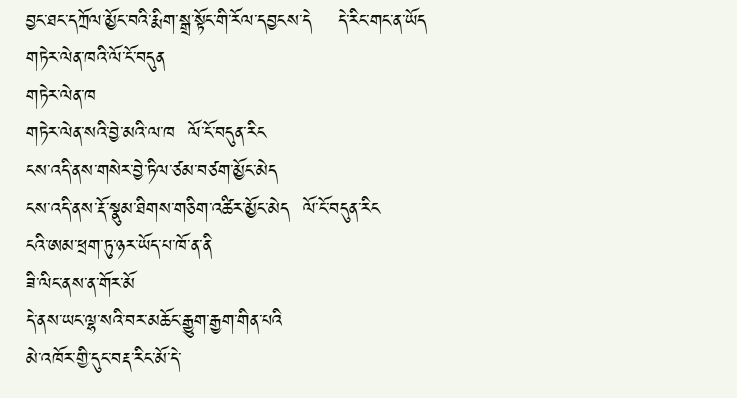བྱང་ཐང་དཀྲོལ་མྱོང་བའི་རྨིག་སྒྲ་སྟོང་གི་རོལ་དབྱངས་དེ    དེ་རིང་གང་ན་ཡོད
གཏེར་ལེན་ཁའི་ལོ་ངོ་བདུན
གཏེར་ལེན་ཁ
གཏེར་ལེན་སའི་བྱེ་མའི་ལ་ཁ  ལོ་ངོ་བདུན་རིང
ངས་འདི་ནས་གསེར་བྱེ་ཏིལ་ཙམ་བཙག་མྱོང་མེད
ངས་འདི་ནས་རྡོ་སྣུམ་ཐིགས་གཅིག་འཚིར་མྱོང་མེད  ལོ་ངོ་བདུན་རིང
ངའི་ཨམ་ཕྲག་ཏུ་ཉར་ཡོད་པ་ཁོ་ན་ནི
ཟི་ལིང་ནས་ན་གོར་མོ
དེ་ནས་ཡང་ལྷ་སའི་བར་མཆོང་རྒྱུག་རྒྱག་གིན་པའི
མེ་འཁོར་གྱི་དུང་བརྡ་རིང་མོ་དེ་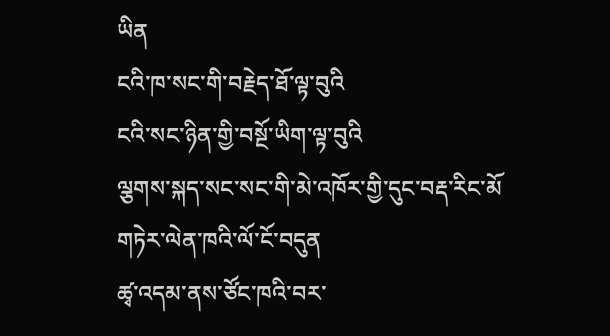ཡིན
ངའི་ཁ་སང་གི་བརྗེད་ཐོ་ལྟ་བུའི
ངའི་སང་ཉིན་གྱི་བསྔོ་ཡིག་ལྟ་བུའི
ལྕགས་སྐད་སང་སང་གི་མེ་འཁོར་གྱི་དུང་བརྡ་རིང་མོ
གཏེར་ལེན་ཁའི་ལོ་ངོ་བདུན
ཚྭ་འདམ་ནས་ཙོང་ཁའི་བར་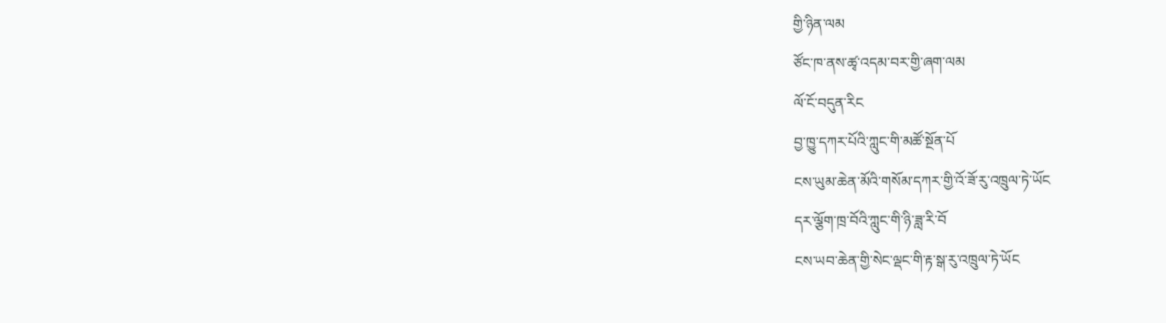གྱི་ཉིན་ལམ
ཙོང་ཁ་ནས་ཚྭ་འདམ་བར་གྱི་ཞག་ལམ
ལོ་ངོ་བདུན་རིང
བྱ་ཁྱུ་དཀར་པོའི་ཀླུང་གི་མཚོ་སྔོན་པོ
ངས་ཡུམ་ཆེན་མོའི་གསོམ་དཀར་གྱི་འོ་ཟོ་རུ་འཁྲུལ་ཏེ་ཡོང
དར་ལྕོག་ཁྲ་བོའི་ཀླུང་གི་ཉི་ཟླ་རི་བོ
ངས་ཡབ་ཆེན་གྱི་སེང་ལྡང་གི་རྟ་སྒ་རུ་འཁྲུལ་ཏེ་ཡོང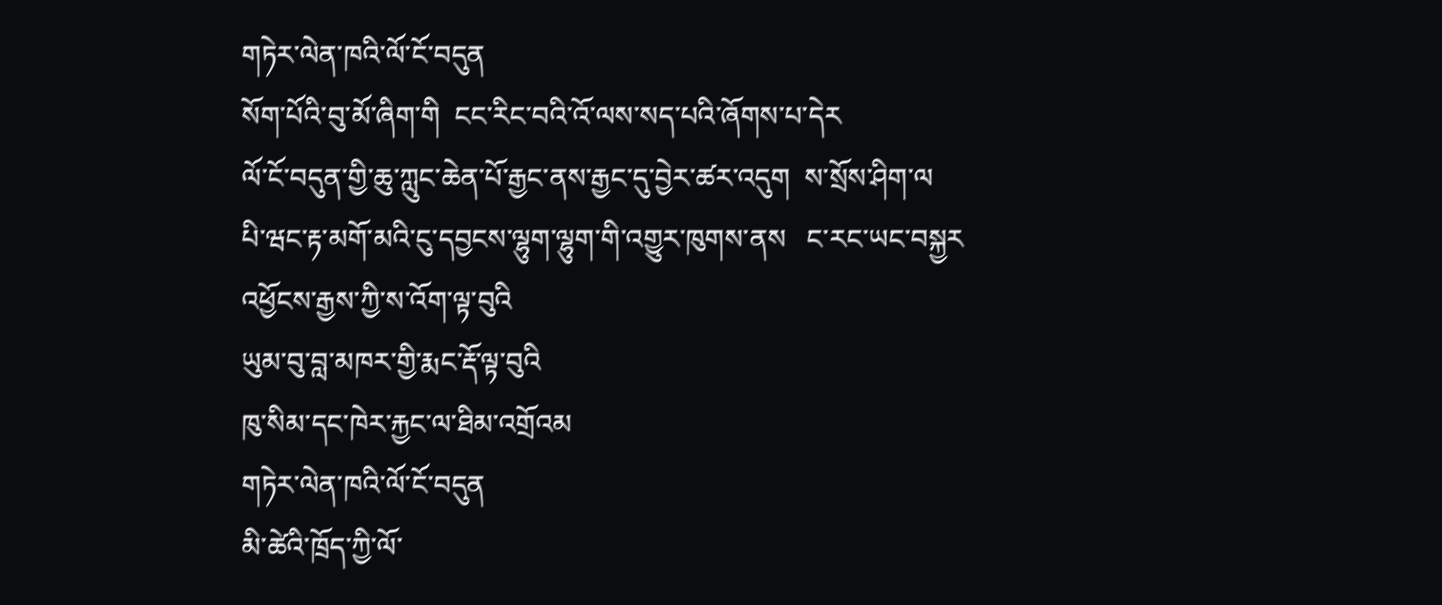གཏེར་ལེན་ཁའི་ལོ་ངོ་བདུན
སོག་པོའི་བུ་མོ་ཞིག་གི  ངང་རིང་བའི་འོ་ལས་སད་པའི་ཞོགས་པ་དེར
ལོ་ངོ་བདུན་གྱི་ཆུ་ཀླུང་ཆེན་པོ་རྒྱང་ནས་རྒྱང་དུ་བྱེར་ཚར་འདུག  ས་སྲོས་ཤིག་ལ
པི་ཝང་རྟ་མགོ་མའི་ངུ་དབྱངས་ལྷུག་ལྷུག་གི་འགྱུར་ཁུགས་ནས   ང་རང་ཡང་བསྐྱར
འཕྱོངས་རྒྱས་ཀྱི་ས་འོག་ལྟ་བུའི
ཡུམ་བུ་བླ་མཁར་གྱི་རྨང་རྡོ་ལྟ་བུའི
ཁུ་སིམ་དང་ཁེར་རྐྱང་ལ་ཐིམ་འགྲོའམ
གཏེར་ལེན་ཁའི་ལོ་ངོ་བདུན
མི་ཚེའི་ཁྲོད་ཀྱི་ལོ་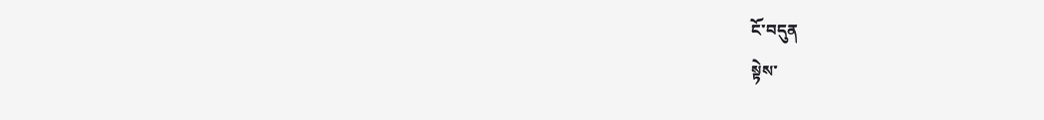ངོ་བདུན
སྟེས་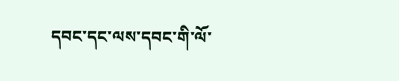དབང་དང་ལས་དབང་གི་ལོ་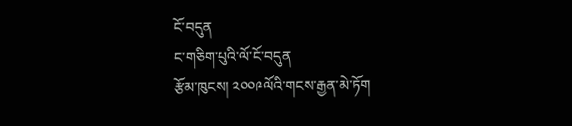ངོ་བདུན
ང་གཅིག་པུའི་ལོ་ངོ་བདུན
རྩོམ་ཁུངས། ༢༠༠༩ལོའི་གངས་རྒྱན་མེ་ཏོག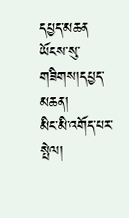དཔྱད་མཆན ཡོངས་སུ་གཟིགས།དཔྱད་མཆན།
མིང་མི་འགོད་པར་སྤེལ།